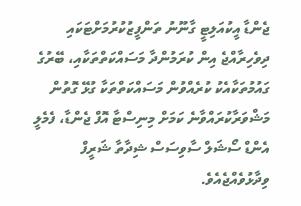ޖެންޑާ އީކުއަލިޓީ ގާނޫނު ތަންފީޒުކުރުމަށްޓަކައި ދިވެހިރާއްޖެ އިން ކުރަމުންދާ މަސައްކަތްތަކާއި، ބޭރުގެ ގައުމުތަކާއެކު ކުރެއްވުން މަސައްކަތްތަކާ ގުޅޭ ގޮތުން މަޝްވަރާކުރައްވާނެ ކަމަށް މިނިސްޓާ އޮފް ޖެންޑާ، ފެމެލީ އެންޑް ސޯޝަލް ސާވިސަސް ޝިދާތާ ޝަރީފް ވިދާޅުވެއްޖެއެވެ.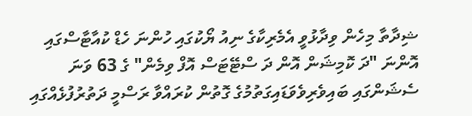ޝިދާތާ މިހެން ވިދާޅުވީ އެމެރިކާގެ ނިއު ޔޯކުގައި ހުންނަ ހެޑް ކުއާޓާސްގައި އޮންނަ "ދަ ކޮމިޝަން އޮން ދަ ސްޓޭޓަސް އޮފް ވިމެން" ގެ 63 ވަނަ ސެޝަންގައި ބައިވެރިވެވަޑައިގަތުމުގެ ގޮތުން ކުރައްވާ ރަސްމީ ދަތުރުފުޅެއްގައި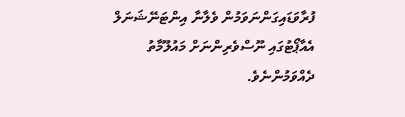ފުރާވަޑައިގަންނަވަމުން ވެލާނާ އިންޓަނޭޝަނަލް އެއާޕޯޓުގައި ނޫސްވެރިންނަށް މައުލޫމާތު ދެއްވަމުންނެވެ.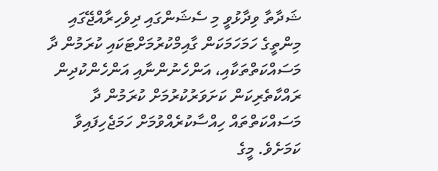ޝަދާތާ ވިދާޅުވީ މި ސެޝަންގައި ދިވެހިރާއްޖޭގައި މިންތީގެ ހަމަހަމަކަން ގާއިމްކުރުމަށްޓަކައި ކުރަމުން ދާ މަސައްކަތްތަކާއި، އަންހެނުންނާއި އަންހެންކުދިން ރައްކާތެރިކަން ކަށަވަރުކުރުމަށް ކުރަމުން ދާ މަސައްކަތްތައް ހިއްސާކުރެއްވުމަށް ހަމަޖެހިފައިވާ ކަމަށެވެ. މީގެ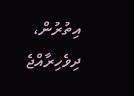އިތުރުން، ދިވެހިރާއްޖެ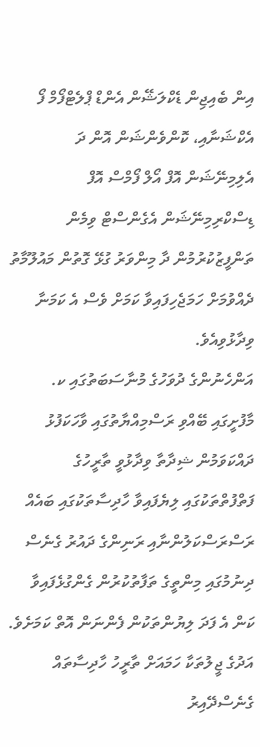އިން ބެއިޖިން ޑެކްލަޝޭން އެންޑް ޕްލެޓްފޯމް ފޯ އެކްޝަނާއި، ކޮންވެންޝަން އޮން ދަ އެލިމިނޭޝަން އޮފް އޯލް ފޯމްސް އޮފް ޑިސްކްރިމިނޭޝަން އެގެންސްޓް ވިމެން ތަންފީޒުކުރުމުން ދާ މިންވަރު ގުޅޭ ގޮތުން މައުލޫމާތު ދެއްވުމަށް ހަމަޖެހިފައިވާ ކަމަށް ވެސް އެ ކަމަނާ ވިދާޅުވިއެވެ.
އަންހެނުންގެ ދުވަހުގެ މުނާސަބަތުގައި ކ. މާފުށީގައި ބޭއްވި ރަސްމިއްޔާތުގައި ވާހަކަފުޅު ދައްކަވަމުން ޝިދާތާ ވިދާޅުވީ ތާރީހުގެ ފަތްފުތްތަކުގައި ލިޔެފައިވާ ހާދިސާތަކުގައި ބައެއް ރަސްރަސްކަލުންނާއި ރަނިންގެ ދައުރު ގެނެސް ދިނުމުގައި މިންތީގެ ތަފާތުކުރުން ގެންގުޅެފައިވާ ކަން އެ ފަދަ ލިޔުންތަކުން ފެންނަން އޮތް ކަމަށެވެ. އަދުގެ ޖީލުތަކާ ހަމައަށް ތާރީހު ހާދިސާތައް ގެނެސްދޭއިރު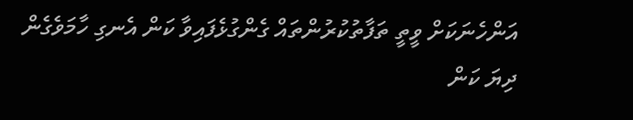އަންހެނަކަށް ވީތީ ތަފާތުކުރުންތައް ގެންގުޅެފައިވާ ކަން އެނގި ހާމަވެގެން ދިޔަ ކަން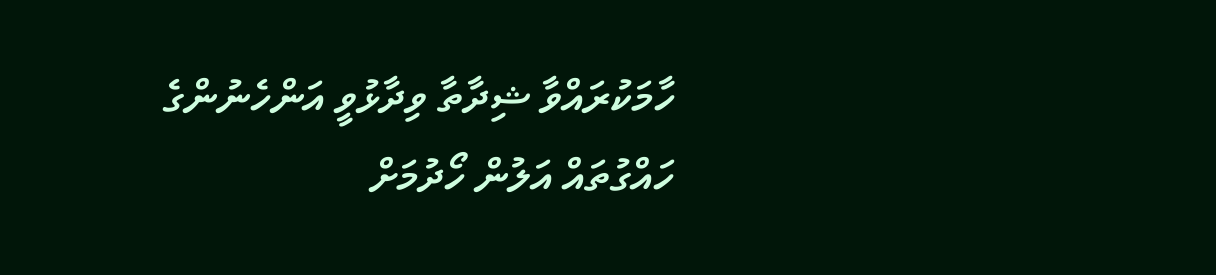ހާމަކުރައްވާ ޝިދާތާ ވިދާޅުވީ އަންހެނުންގެ ހައްގުތައް އަލުން ހޯދުމަށް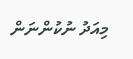މިއަދު ނުކުންނަން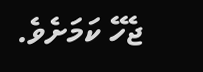ޖެހޭ ކަމަށެވެ.